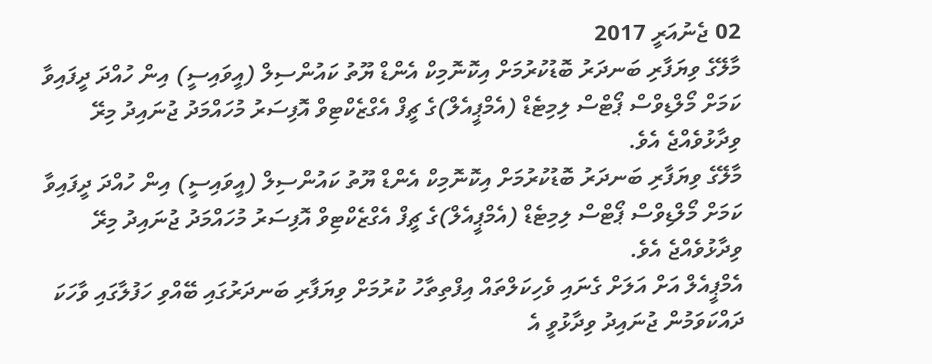02 ޖެނުއަރީ 2017
މާލޭގެ ވިޔަފާރި ބަނދަރު ބޮޑުކުރުމަށް އިކޮނޮމިކް އެންޑް ޔޫތު ކައުންސިލް (އީވައިސީ) އިން ހުއްދަ ދީފައިވާ ކަމަށް މޯލްޑިވްސް ޕޯޓްސް ލިމިޓެޑް (އެމްޕީއެލް)ގެ ޗީފް އެގްޒެކްޓިވް އޮފިސަރު މުހައްމަދު ޖުނައިދު މިރޭ ވިދާޅުވެއްޖެ އެވެ.
މާލޭގެ ވިޔަފާރި ބަނދަރު ބޮޑުކުރުމަށް އިކޮނޮމިކް އެންޑް ޔޫތު ކައުންސިލް (އީވައިސީ) އިން ހުއްދަ ދީފައިވާ ކަމަށް މޯލްޑިވްސް ޕޯޓްސް ލިމިޓެޑް (އެމްޕީއެލް)ގެ ޗީފް އެގްޒެކްޓިވް އޮފިސަރު މުހައްމަދު ޖުނައިދު މިރޭ ވިދާޅުވެއްޖެ އެވެ.
އެމްޕީއެލް އަށް އަލަށް ގެނައި ވެހިކަލްތައް އިފްތިތާހު ކުރުމަށް ވިޔަފާރި ބަނދަރުގައި ބޭއްވި ހަފުލާގައި ވާހަކަ ދައްކަވަމުން ޖުނައިދު ވިދާޅުވީ އެ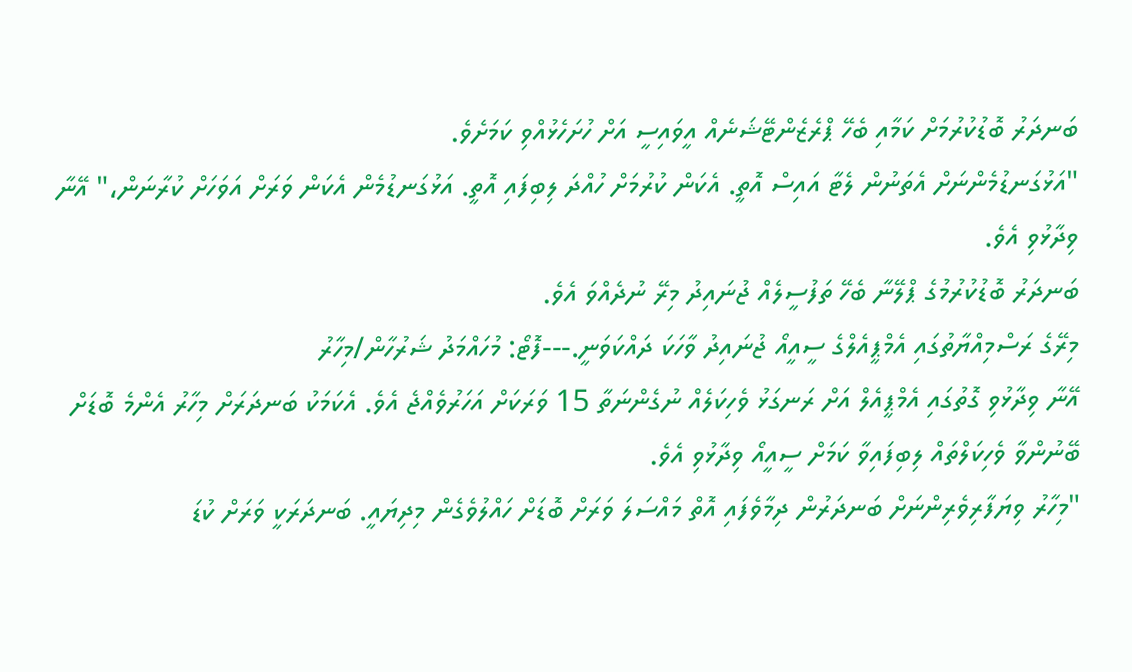ބަނދަރު ބޮޑުކުރުމަށް ކަމާއި ބެހޭ ޕްރެޒެންޓޭޝަނެއް އީވައިސީ އަށް ހުށަހެޅުއްވި ކަމަށެވެ.
"އަޅުގަނޑުމެންނަށް އެތަނުން ލެޓާ އައިސް އޮތީ. އެކަން ކުރުމަށް ހުއްދަ ލިބިފައި އޮތީ. އަޅުގަނޑުމެން އެކަން ވަރަށް އަވަހަށް ކުރާނަން،" އޭނާ ވިދާޅުވި އެވެ.
ބަނދަރު ބޮޑުކުރުމުގެ ޕްލޭނާ ބެހޭ ތަފުސީލެއް ޖުނައިދު މިރޭ ނުދެއްވަ އެވެ.
މިރޭގެ ރަސްމިއްޔާތުގައި އެމްޕީއެލްގެ ސީއީއޯ ޖުނައިދު ވާހަކަ ދައްކަވަނީ.---ފޮޓޯ: މުހައްމަދު ޝަރުހާން/މިހާރު
އޭނާ ވިދާޅުވި ގޮތުގައި އެމްޕީއެލް އަށް ރަނގަޅު ވެހިކަލެއް ނުގެންނަތާ 15 ވަރަކަށް އަހަރުވެއްޖެ އެވެ. އެކަމަކު ބަނދަރަށް މިހާރު އެންމެ ބޮޑަށް ބޭނުންވާ ވެހިކަލްތައް ލިބިފައިވާ ކަމަށް ސީއީއޯ ވިދާޅުވި އެވެ.
"މިހާރު ވިޔަފާރިވެރިންނަށް ބަނދަރުން ދިމާވެފައި އޮތް މައްސަލަ ވަރަށް ބޮޑަށް ހައްލުވެގެން މިދިޔައީ. ބަނދަރަކީ ވަރަށް ކުޑަ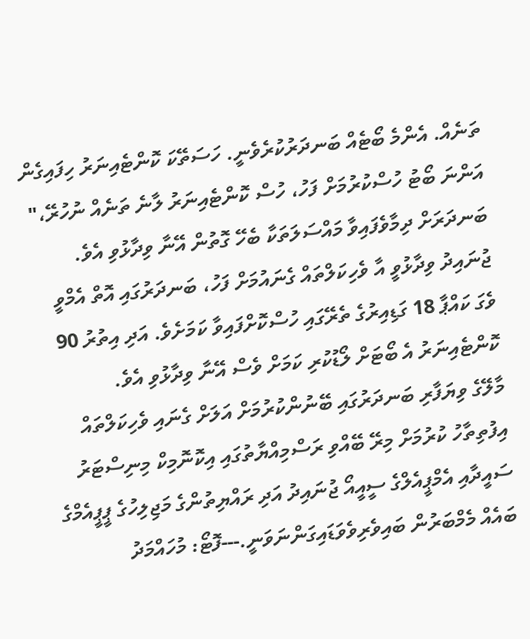ތަނެއް. އެންމެ ބޯޓެއް ބަނދަރުކުރެވެނީ. ހަސަތޭކަ ކޮންޓެއިނަރު ހިފައިގެން އަންނަ ބޯޓު ހުސްކުރުމަށް ފަހު، ހުސް ކޮންޓެއިނަރު ލާނެ ތަނެއް ނުހުރޭ،" ބަނދަރަށް ދިމާވެފައިވާ މައްސަލަތަކާ ބެހޭ ގޮތުން އޭނާ ވިދާޅުވި އެވެ.
ޖުނައިދު ވިދާޅުވީ އާ ވެހިކަލްތައް ގެނައުމަށް ފަހު، ބަނދަރުގައި އޮތް އެމްވީ ވެގަ ކައްޕާ 18 ގަޑިއިރުގެ ތެރޭގައި ހުސްކޮށްފައިވާ ކަމަށެވެ. އަދި އިތުރު 90 ކޮންޓެއިނަރު އެ ބޯޓަށް ލޯޑުކުރި ކަމަށް ވެސް އޭނާ ވިދާޅުވި އެވެ.
މާލޭގެ ވިޔަފާރި ބަނދަރުގައި ބޭނުންކުރުމަށް އަލަށް ގެނައި ވެހިކަލްތައް އިފުތިތާހު ކުރުމަށް މިރޭ ބޭއްވި ރަސްމިއްޔާތުގައި އިކޮނޮމިކް މިނިސްޓަރު ސައީދާއި އެމްޕީއެލްގެ ސީއީއޯ ޖުނައިދު އަދި ރައްޔިތުންގެ މަޖިލިހުގެ ޕީޕީއެމްގެ ބައެއް މެމްބަރުން ބައިވެރިވެވަޑައިގަންނަވަނީ.---ފޮޓޯ: މުހައްމަދު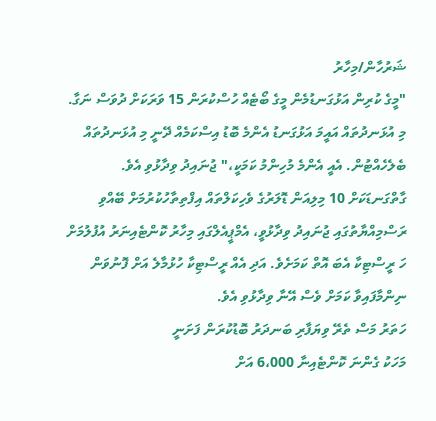ޝަރުހާން/މިހާރު
"މީގެ ކުރިން އަޅުގަނޑުމެން މީގެ ބޯޓެއް ހުސްކުރަން 15 ވަރަކަށް ދުވަސް ނަގާ. މި އުޅަނދުތައް އައީމަ އަޅުގަނޑު އެންމެ ބޮޑު އިސްކަމެއް ދޭނީ މި އުޅަނދުތައް ބެލެހެއްޓުން. އެއީ އެންމެ މުހިންމު ކަމަކީ،" ޖުނައިދު ވިދާޅުވި އެވެ.
ގާތްގަނޑަކަށް 10 މިލިއަން ޑޮލަރުގެ ވެހިކަލްތައް އިފްތިތާހުކުރުމަށް ބޭއްވި ރަސްމިއްޔާތުގައި ޖުނައިދު ވިދާޅުވީ، އެމްޕީއެލްގައި މިހާރު ކޮންޓެއިނަރު އުފުލުމަށް ހަ ރީސްޓިކާ އެބަ އޮތް ކަމަށެވެ. އަދި އެއް ރީސްޓިކާ ހުޅުމާލެ އަށް ފޮނުވަން ނިންމާފައިވާ ކަމަށް ވެސް އޭނާ ވިދާޅުވި އެވެ.
ހަތަރު މަސް ތެރޭ ވިޔަފާރި ބަނދަރު ބޮޑުކުރަން ފަށަނީ
މަހަކު ގެންނަ ކޮންޓެއިނާ 6،000 އަށް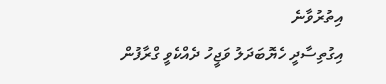އިތުރުވާނެ
އިގުތިސާދީ ހެޔޮބަދަލު ވަޖީހު ދެއްކެވީ ގްރާފުން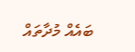ބައެއް މުދާތައް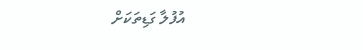އުފުލާ ގަޑިތަކަށް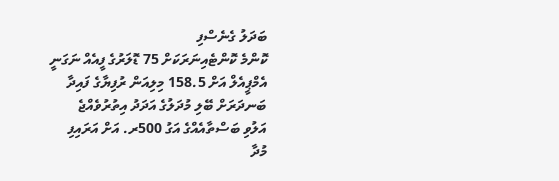ބަދަލު ގެނެސްފި
ކޮންމެ ކޮންޓެއިނަރަކަށް 75 ޑޮލަރުގެ ފީއެއް ނަގަނީ
އެމްޕީއެލް އަށް 158.5 މިލިއަން ރުފިޔާގެ ފައިދާ
ބަނދަރަށް ބޭލި މުދަލުގެ އަދަދު އިތުރުވެއްޖެ
އަލުވި ބަސްތާއެއްގެ އަގު 500ރ. އަށް އަރައިފި
މުދާ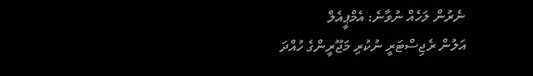ނެރުން ލަހެއް ނުވާނެ: އެމްޕީއެލް
އަލުން ރެޖިސްޓަރީ ނުކުރި މަޖޫރީންގެ ހުއްދަ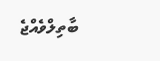ބާތިލްވެއްޖެ